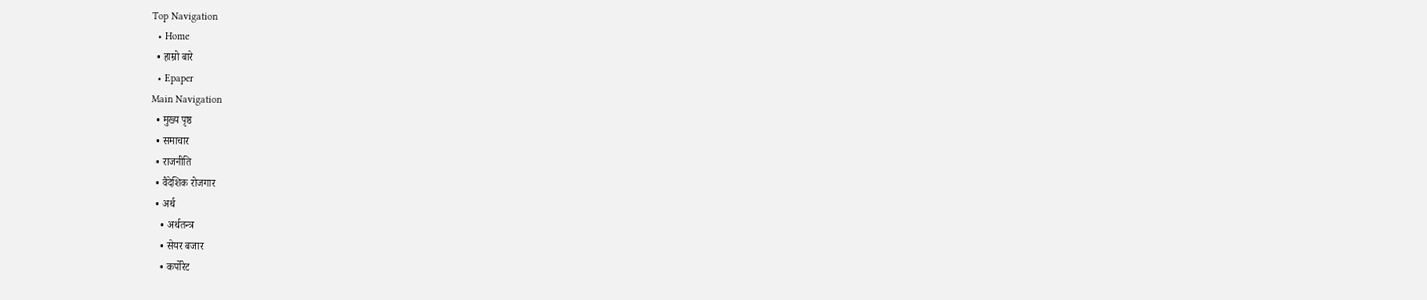Top Navigation
  • Home
  • हाम्रो बारे
  • Epaper
Main Navigation
  • मुख्य पृष्ठ
  • समाचार
  • राजनीति
  • वैदेशिक रोजगार
  • अर्थ
    • अर्थतन्त्र
    • सेयर बजार
    • कर्पोरेट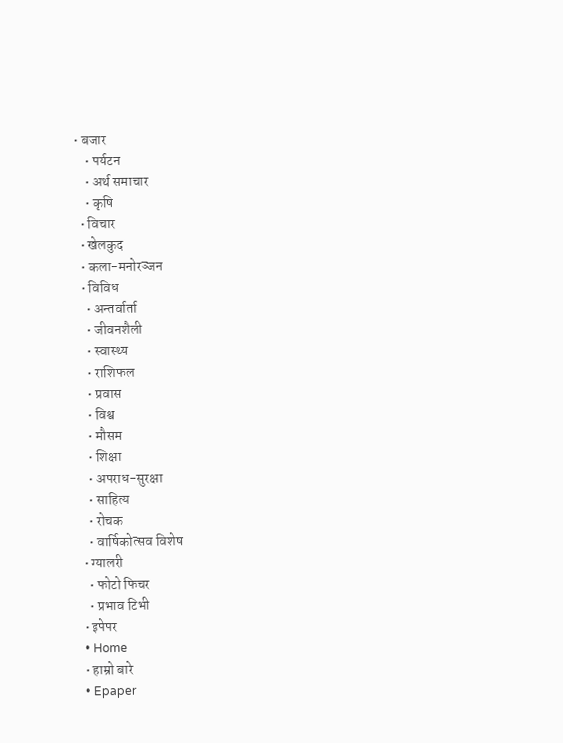• बजार
    • पर्यटन
    • अर्थ समाचार
    • कृषि
  • विचार
  • खेलकुद
  • कला-मनोरञ्‍जन
  • विविध
    • अन्तर्वार्ता
    • जीवनशैली
    • स्वास्थ्य
    • राशिफल
    • प्रवास
    • विश्व
    • मौसम
    • शिक्षा
    • अपराध-सुरक्षा
    • साहित्य
    • रोचक
    • वार्षिकोत्सव विशेष
  • ग्यालरी
    • फोटो फिचर
    • प्रभाव टिभी
  • इपेपर
  • Home
  • हाम्रो बारे
  • Epaper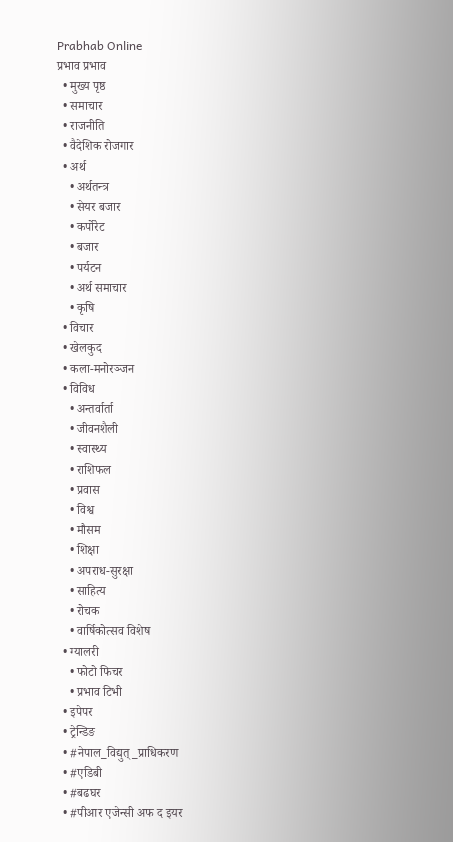Prabhab Online
प्रभाव प्रभाव
  • मुख्य पृष्ठ
  • समाचार
  • राजनीति
  • वैदेशिक रोजगार
  • अर्थ
    • अर्थतन्त्र
    • सेयर बजार
    • कर्पोरेट
    • बजार
    • पर्यटन
    • अर्थ समाचार
    • कृषि
  • विचार
  • खेलकुद
  • कला-मनोरञ्‍जन
  • विविध
    • अन्तर्वार्ता
    • जीवनशैली
    • स्वास्थ्य
    • राशिफल
    • प्रवास
    • विश्व
    • मौसम
    • शिक्षा
    • अपराध-सुरक्षा
    • साहित्य
    • रोचक
    • वार्षिकोत्सव विशेष
  • ग्यालरी
    • फोटो फिचर
    • प्रभाव टिभी
  • इपेपर
  • ट्रेन्डिङ
  • #नेपाल_विद्युत्_प्राधिकरण
  • #एडिबी
  • #बढघर
  • #पीआर एजेन्सी अफ द इयर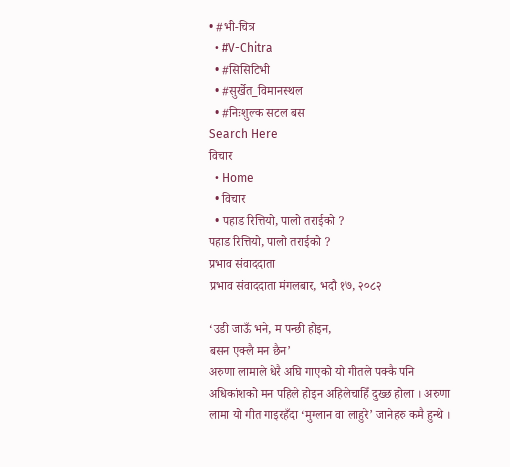• #भी-चित्र
  • #V-Chitra
  • #सिसिटिभी
  • #सुर्खेत_विमानस्थल
  • #निःशुल्क सटल बस
Search Here
विचार
  • Home
  • विचार
  • पहाड रित्तियो, पालो तराईको ?
पहाड रित्तियो, पालो तराईको ?
प्रभाव संवाददाता
प्रभाव संवाददाता मंगलबार, भदौ १७, २०८२

‘उडी जाऊँ भने, म पन्छी होइन,
बसन एक्लै मन छैन’
अरुणा लामाले धेरै अघि गाएको यो गीतले पक्कै पनि अधिकांशको मन पहिले होइन अहिलेचाहिँ दुख्छ होला । अरुणा लामा यो गीत गाइरहँदा ‘मुग्लान वा लाहुरे’ जानेहरु कमै हुन्थे ।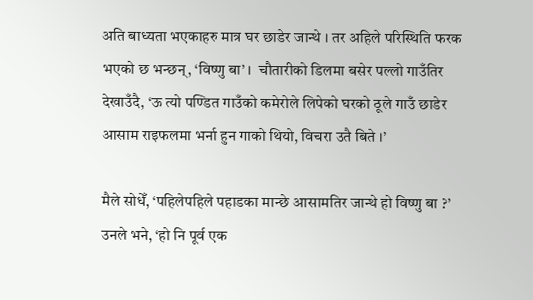अति बाध्यता भएकाहरु मात्र घर छाडेर जान्थे । तर अहिले परिस्थिति फरक भएको छ भन्छन्, ‘विष्णु बा’ ।  चौतारीको डिलमा बसेर पल्लो गाउँतिर देखाउँदै, ‘ऊ त्यो पण्डित गाउँको कमेरोले लिपेको घरको ठूले गाउँ छाडेर आसाम राइफलमा भर्ना हुन गाको थियो, विचरा उतै बिते ।’

मैले सोधेँ, ‘पहिलेपहिले पहाडका मान्छे आसामतिर जान्थे हो विष्णु बा ?’ उनले भने, ‘हो नि पूर्व एक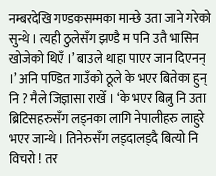नम्बरदेखि गण्डकसम्मका मान्छे उता जाने गरेको सुन्थे । त्यही ठुलेसँग झण्डै म पनि उतै भासिन खोजेको थिएँ ।’ बाउले थाहा पाएर जान दिएनन् ।’ अनि पण्डित गाउँको ठूले के भएर बितेका हुन् नि ? मैले जिज्ञासा राखेँ । ‘के भएर बित्नु नि उता ब्रिटिसहरुसँग लड्नका लागि नेपालीहरु लाहुरे भएर जान्थे । तिनेरुसँग लड्दालड्दै बित्यो नि विचरो ! तर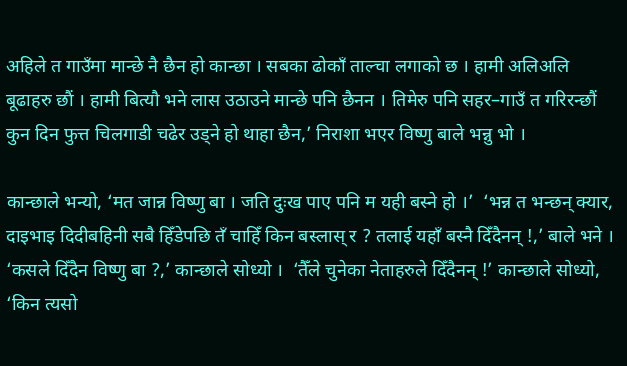अहिले त गाउँमा मान्छे नै छैन हो कान्छा । सबका ढोकाँ ताल्चा लगाको छ । हामी अलिअलि बूढाहरु छौं । हामी बित्यौ भने लास उठाउने मान्छे पनि छैनन । तिमेरु पनि सहर–गाउँ त गरिरन्छौं कुन दिन फुत्त चिलगाडी चढेर उड्ने हो थाहा छैन,’ निराशा भएर विष्णु बाले भन्नु भो ।

कान्छाले भन्यो, ‘मत जान्न विष्णु बा । जति दुःख पाए पनि म यही बस्ने हो ।’  ‘भन्न त भन्छन् क्यार, दाइभाइ दिदीबहिनी सबै हिँडेपछि तँ चाहिँ किन बस्लास् र ? तलाई यहाँ बस्नै दिँदैनन् !,’ बाले भने । ‘कसले दिँदैन विष्णु बा ?,’ कान्छाले सोध्यो ।  ‘तैँले चुनेका नेताहरुले दिँदैनन् !’ कान्छाले सोध्यो, ‘किन त्यसो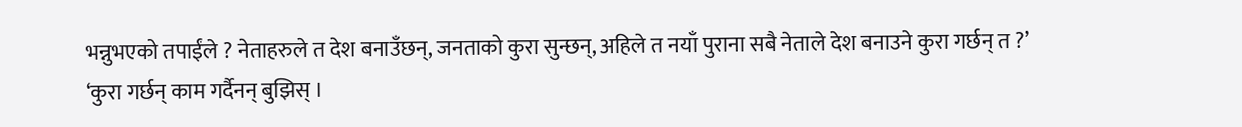भन्नुभएको तपाईंले ? नेताहरुले त देश बनाउँछन्, जनताको कुरा सुन्छन्, अहिले त नयाँ पुराना सबै नेताले देश बनाउने कुरा गर्छन् त ?’
‘कुरा गर्छन् काम गर्दैनन् बुझिस् ।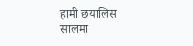हामी छयालिस सालमा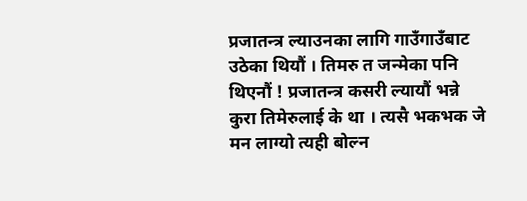प्रजातन्त्र ल्याउनका लागि गाउँगाउँबाट उठेका थियौं । तिमरु त जन्मेका पनि थिएनौं ! प्रजातन्त्र कसरी ल्यायौं भन्ने कुरा तिमेरुलाई के था । त्यसै भकभक जे मन लाग्यो त्यही बोल्न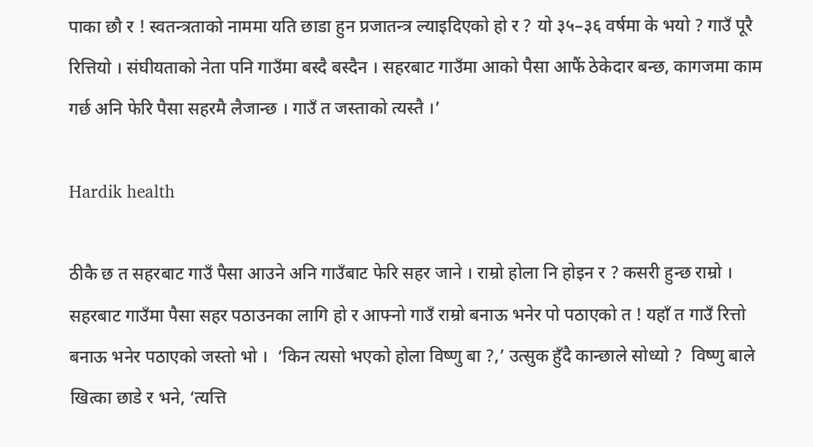पाका छौ र ! स्वतन्त्रताको नाममा यति छाडा हुन प्रजातन्त्र ल्याइदिएको हो र ? यो ३५–३६ वर्षमा के भयो ? गाउँ पूरै रित्तियो । संघीयताको नेता पनि गाउँमा बस्दै बस्दैन । सहरबाट गाउँमा आको पैसा आफैं ठेकेदार बन्छ, कागजमा काम गर्छ अनि फेरि पैसा सहरमै लैजान्छ । गाउँ त जस्ताको त्यस्तै ।’

Hardik health

ठीकै छ त सहरबाट गाउँ पैसा आउने अनि गाउँबाट फेरि सहर जाने । राम्रो होला नि होइन र ? कसरी हुन्छ राम्रो । सहरबाट गाउँमा पैसा सहर पठाउनका लागि हो र आफ्नो गाउँ राम्रो बनाऊ भनेर पो पठाएको त ! यहाँ त गाउँ रित्तो बनाऊ भनेर पठाएको जस्तो भो ।  ‘किन त्यसो भएको होला विष्णु बा ?,’ उत्सुक हुँदै कान्छाले सोध्यो ?  विष्णु बाले खित्का छाडे र भने, ‘त्यत्ति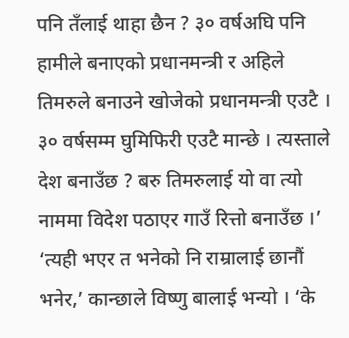पनि तँलाई थाहा छैन ? ३० वर्षअघि पनि हामीले बनाएको प्रधानमन्त्री र अहिले तिमरुले बनाउने खोजेको प्रधानमन्त्री एउटै । ३० वर्षसम्म घुमिफिरी एउटै मान्छे । त्यस्ताले देश बनाउँछ ? बरु तिमरुलाई यो वा त्यो नाममा विदेश पठाएर गाउँ रित्तो बनाउँछ ।’  ‘त्यही भएर त भनेको नि राम्रालाई छानौं भनेर,’ कान्छाले विष्णु बालाई भन्यो । ‘के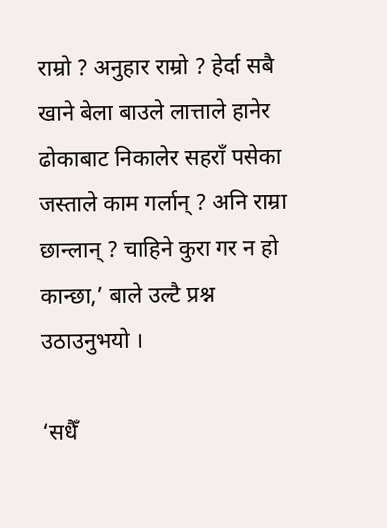राम्रो ? अनुहार राम्रो ? हेर्दा सबै खाने बेला बाउले लात्ताले हानेर ढोकाबाट निकालेर सहराँ पसेका जस्ताले काम गर्लान् ? अनि राम्रा छान्लान् ? चाहिने कुरा गर न हो कान्छा,’ बाले उल्टै प्रश्न उठाउनुभयो ।

‘सधैँ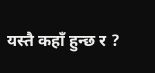यस्तै कहाँ हुन्छ र ?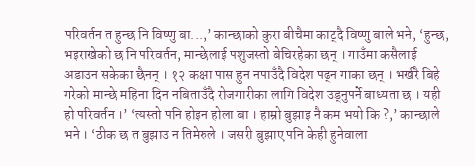परिवर्तन त हुन्छ नि विष्णु बा...,’ कान्छाको कुरा बीचैमा काट्दै विष्णु बाले भने, ‘हुन्छ, भइराखेको छ नि परिवर्तन, मान्छेलाई पशुजस्तो बेचिरहेका छन् । गाउँमा कसैलाई अडाउन सकेका छैनन् । १२ कक्षा पास हुन नपाउँदै विदेश पढ्न गाका छन् । भर्खरै बिहे गरेको मान्छे महिना दिन नबिताउँदै रोजगारीका लागि विदेश उड्नुपर्ने बाध्यता छ । यही हो परिवर्तन ।’ ‘त्यस्तो पनि होइन होला बा । हाम्रो बुझाइ नै कम भयो कि ?,’ कान्छाले भने । ‘ठीक छ त बुझाउ न तिमेरुले । जसरी बुझाए पनि केही हुनेवाला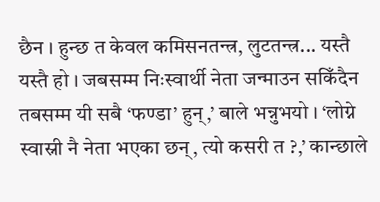छैन । हुन्छ त केवल कमिसनतन्त्र, लुटतन्त्र... यस्तै यस्तै हो । जबसम्म निःस्वार्थी नेता जन्माउन सकिँदैन तबसम्म यी सबै ‘फण्डा’ हुन्,’ बाले भन्नुभयो । ‘लोग्ने स्वास्नी नै नेता भएका छन्, त्यो कसरी त ?,’ कान्छाले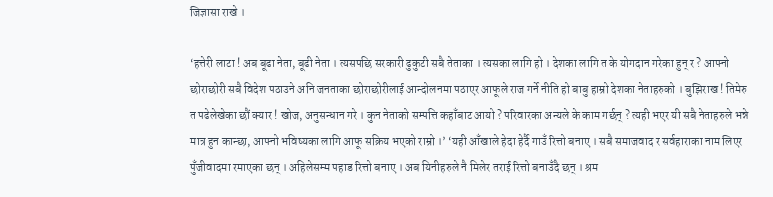जिज्ञासा राखे ।

‘हत्तेरी लाटा ! अब बूढा नेता, बूढी नेता । त्यसपछि सरकारी ढुकुटी सबै तेताका । त्यसका लागि हो । देशका लागि त के योगदान गरेका हुन् र ? आफ्नो छोराछोरी सबै विदेश पठाउने अनि जनताका छोराछोरीलाई आन्दोलनमा पठाएर आफूले राज गर्ने नीति हो बाबु हाम्रो देशका नेताहरुको । बुझिराख ! तिमेरु त पढेलेखेका छौं क्यार ! खोज, अनुसन्धान गरे । कुन नेताको सम्पत्ति कहाँबाट आयो ? परिवारका अन्यले के काम गर्छन् ? त्यही भएर यी सबै नेताहरुले भन्ने मात्र हुन कान्छा, आफ्नो भविष्यका लागि आफू सक्रिय भएको राम्रो ।’ ‘यही आँखाले हेदा हेर्दै गाउँ रित्तो बनाए । सबै समाजवाद र सर्वहाराका नाम लिएर पुँजीवादमा रमाएका छन् । अहिलेसम्म पहाड रित्तो बनाए । अब यिनीहरुले नै मिलेर तराई रित्तो बनाउँदै छन् । श्रम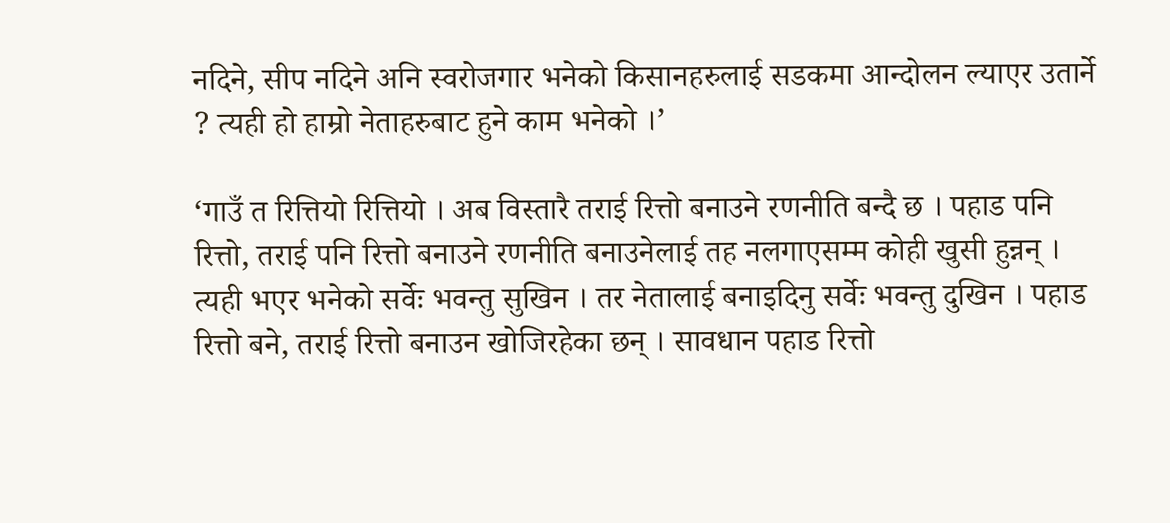नदिने, सीप नदिने अनि स्वरोजगार भनेको किसानहरुलाई सडकमा आन्दोलन ल्याएर उतार्ने ? त्यही हो हाम्रो नेताहरुबाट हुने काम भनेको ।’

‘गाउँ त रित्तियो रित्तियो । अब विस्तारै तराई रित्तो बनाउने रणनीति बन्दै छ । पहाड पनि रित्तो, तराई पनि रित्तो बनाउने रणनीति बनाउनेलाई तह नलगाएसम्म कोही खुसी हुन्नन् । त्यही भएर भनेको सर्वेः भवन्तु सुखिन । तर नेतालाई बनाइदिनु सर्वेः भवन्तु दुखिन । पहाड रित्तो बने, तराई रित्तो बनाउन खोजिरहेका छन् । सावधान पहाड रित्तो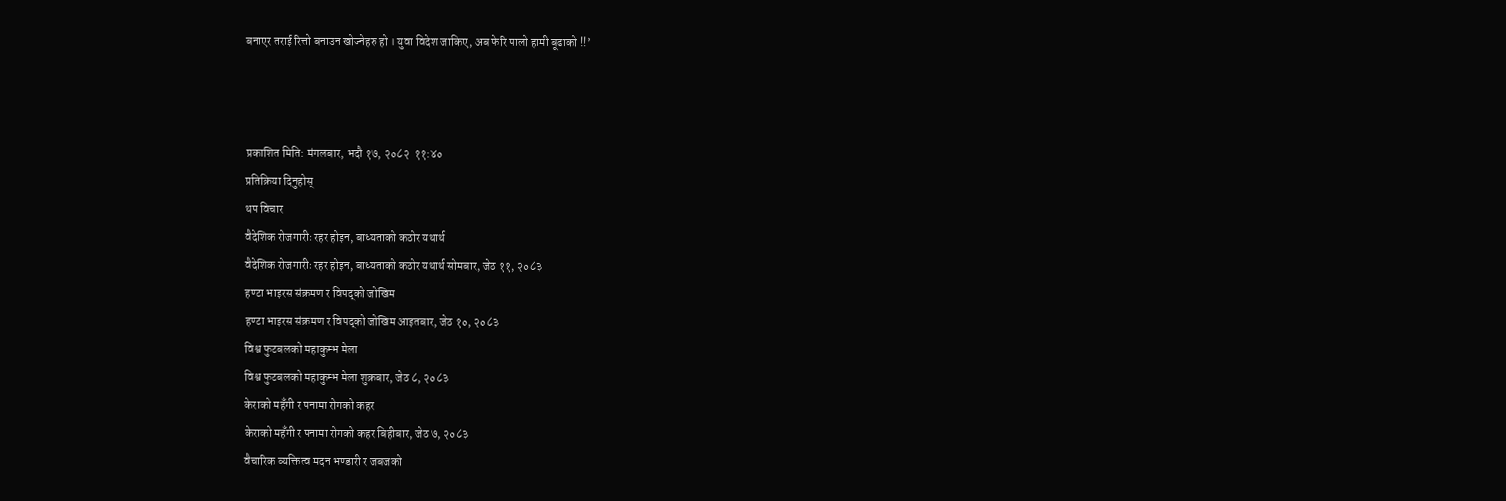बनाएर तराई रित्तो बनाउन खोज्नेहरु हो । युवा विदेश जाकिए, अब फेरि पालो हामी बूढाको !!’



प्रकाशित मिति: मंगलबार, भदौ १७, २०८२  ११:४०
प्रतिक्रिया दिनुहोस्
थप विचार
वैदेशिक रोजगारीः रहर होइन, बाध्यताको कठोर यथार्थ
वैदेशिक रोजगारीः रहर होइन, बाध्यताको कठोर यथार्थ सोमबार, जेठ ११, २०८३
हण्टा भाइरस संक्रमण र विपद्को जोखिम
हण्टा भाइरस संक्रमण र विपद्को जोखिम आइतबार, जेठ १०, २०८३
विश्व फुटबलको महाकुम्भ मेला
विश्व फुटबलको महाकुम्भ मेला शुक्रबार, जेठ ८, २०८३
केराको महँगी र पनामा रोगको कहर
केराको महँगी र पनामा रोगको कहर बिहीबार, जेठ ७, २०८३
वैचारिक व्यक्तित्व मदन भण्डारी र जबजको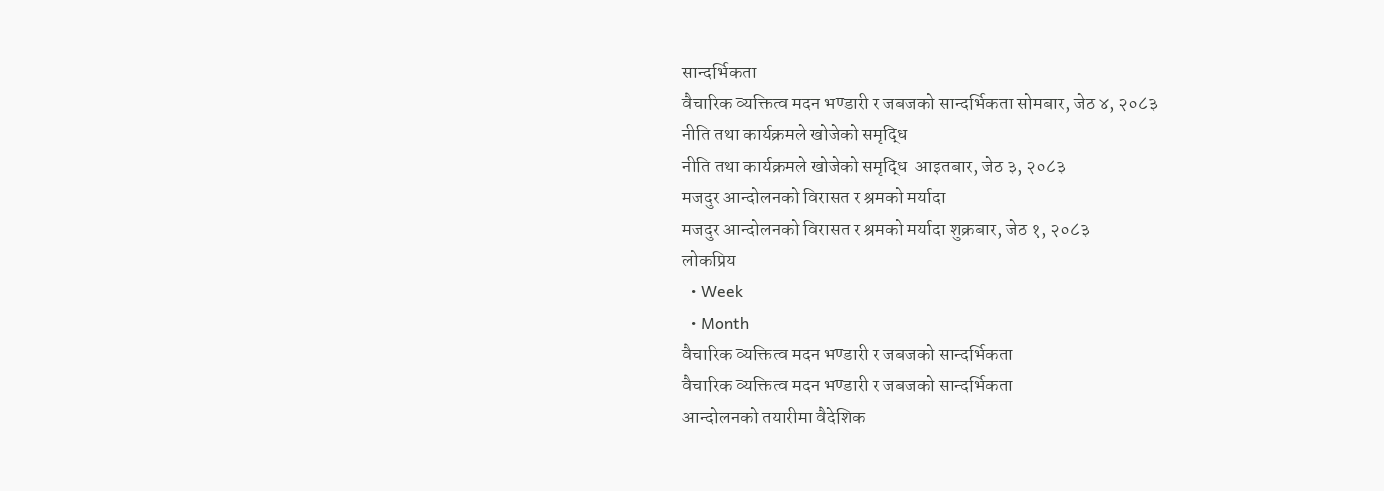सान्दर्भिकता
वैचारिक व्यक्तित्व मदन भण्डारी र जबजको सान्दर्भिकता सोमबार, जेठ ४, २०८३
नीति तथा कार्यक्रमले खोजेको समृद्धि
नीति तथा कार्यक्रमले खोजेको समृद्धि  आइतबार, जेठ ३, २०८३
मजदुर आन्दोलनको विरासत र श्रमको मर्यादा
मजदुर आन्दोलनको विरासत र श्रमको मर्यादा शुक्रबार, जेठ १, २०८३
लोकप्रिय
  • Week
  • Month
वैचारिक व्यक्तित्व मदन भण्डारी र जबजको सान्दर्भिकता
वैचारिक व्यक्तित्व मदन भण्डारी र जबजको सान्दर्भिकता
आन्दोलनको तयारीमा वैदेशिक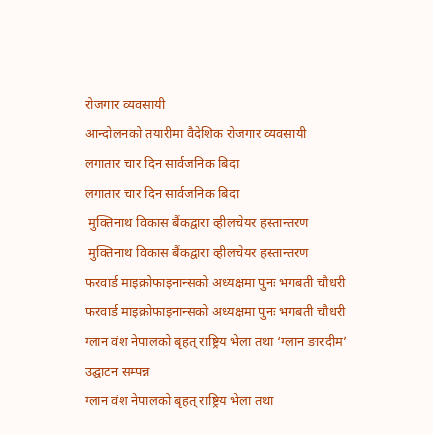रोजगार व्यवसायी
आन्दोलनको तयारीमा वैदेशिक रोजगार व्यवसायी
लगातार चार दिन सार्वजनिक बिदा
लगातार चार दिन सार्वजनिक बिदा
 मुक्तिनाथ विकास बैंकद्वारा व्हीलचेयर हस्तान्तरण
 मुक्तिनाथ विकास बैंकद्वारा व्हीलचेयर हस्तान्तरण
फरवार्ड माइक्रोफाइनान्सको अध्यक्षमा पुनः भगबती चौधरी
फरवार्ड माइक्रोफाइनान्सको अध्यक्षमा पुनः भगबती चौधरी
ग्लान वंश नेपालको बृहत् राष्ट्रिय भेला तथा ‘ग्लान ङारदीम’ उद्घाटन सम्पन्न
ग्लान वंश नेपालको बृहत् राष्ट्रिय भेला तथा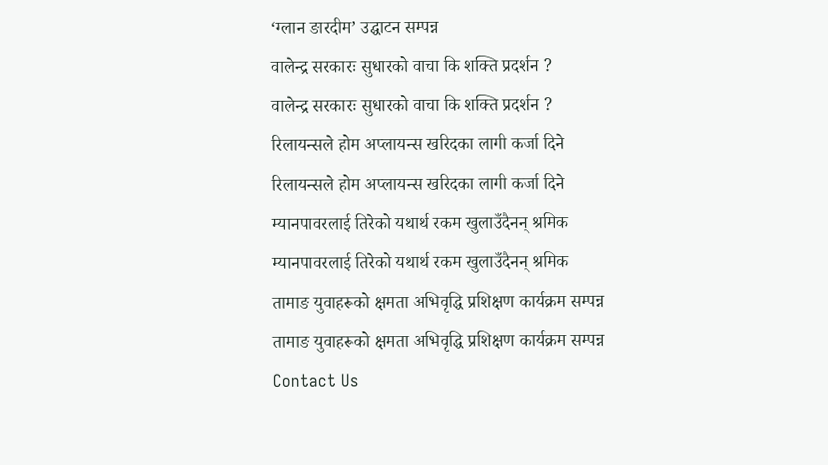‘ग्लान ङारदीम’ उद्घाटन सम्पन्न
वालेन्द्र सरकारः सुधारको वाचा कि शक्ति प्रदर्शन ?
वालेन्द्र सरकारः सुधारको वाचा कि शक्ति प्रदर्शन ?
रिलायन्सले होम अप्लायन्स खरिदका लागी कर्जा दिने
रिलायन्सले होम अप्लायन्स खरिदका लागी कर्जा दिने
म्यानपावरलाई तिरेको यथार्थ रकम खुलाउँदैनन् श्रमिक
म्यानपावरलाई तिरेको यथार्थ रकम खुलाउँदैनन् श्रमिक
तामाङ युवाहरूको क्षमता अभिवृद्धि प्रशिक्षण कार्यक्रम सम्पन्न
तामाङ युवाहरूको क्षमता अभिवृद्धि प्रशिक्षण कार्यक्रम सम्पन्न
Contact Us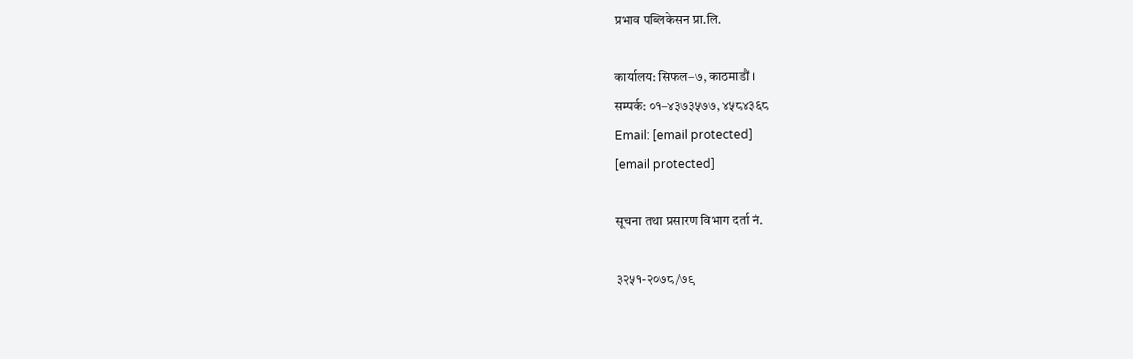प्रभाव पब्लिकेसन प्रा.लि.

कार्यालय: सिफल–७, काठमाडौं ।
सम्पर्क: ०१–४३७३५७७, ४५८४३६८
Email: [email protected]
[email protected]

सूचना तथा प्रसारण विभाग दर्ता नं.

३२५१-२०७८/७९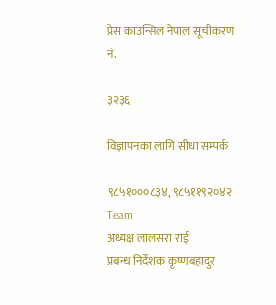प्रेस काउन्सिल नेपाल सूचीकरण नं.

३२३६

विज्ञापनका लागि सीधा सम्पर्क

९८५१०००८३४, ९८५११९२०४२
Team
अध्यक्ष लालसरा राई
प्रबन्ध निर्देशक कृष्णबहादुर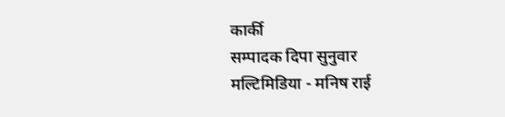कार्की
सम्पादक दिपा सुनुवार
मल्टिमिडिया - मनिष राई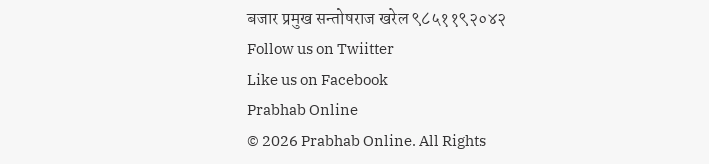बजार प्रमुख सन्तोषराज खरेल ९८५११९२०४२
Follow us on Twiitter
Like us on Facebook
Prabhab Online
© 2026 Prabhab Online. All Rights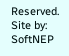Reserved. Site by: SoftNEP